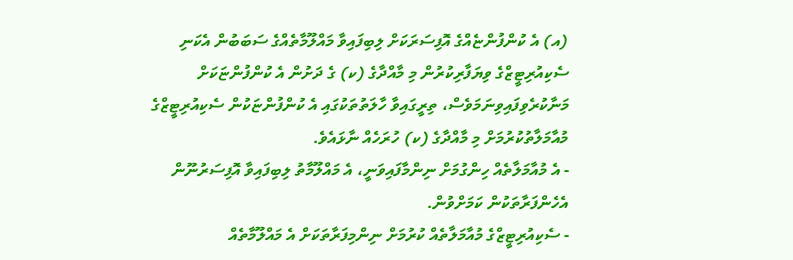(އ) އެ ކުންފުންޏެއްގެ އޮފިސަރަކަށް ލިބިފައިވާ މައްލޫމާތެއްގެ ސަބަބުން އެކަނި ސެކިއުރިޓީޒްގެ ވިޔަފާރިކުރުން މި މާއްދާގެ (ކ) ގެ ދަށުން އެ ކުންފުންޏަކަށް މަނާކުރެވިފައިވިނަމަވެސް، ތިރީގައިވާ ހާލަތުތަކުގައި އެ ކުންފުންޏަކުން ސެކިއުރިޓީޒްގެ މުއާމަލާތުކުރުމަށް މި މާއްދާގެ (ކ) ހުރަހެއް ނާޅައެވެ.
- އެ މުއާމަލާތެއް ހިންގުމަށް ނިންމާފައިވަނީ، އެ މައްލޫމާތު ލިބިފައިވާ އޮފިސަރުނޫން އެހެންފަރާތަކުން ކަމަށްވުން.
- ސެކިއުރިޓީޒްގެ މުއާމަލާތެއް ކުރުމަށް ނިންމިފަރާތަކަށް އެ މައްލޫމާތެއް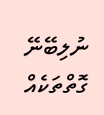ނުލިބޭނޭ ގޮތްތަކެއް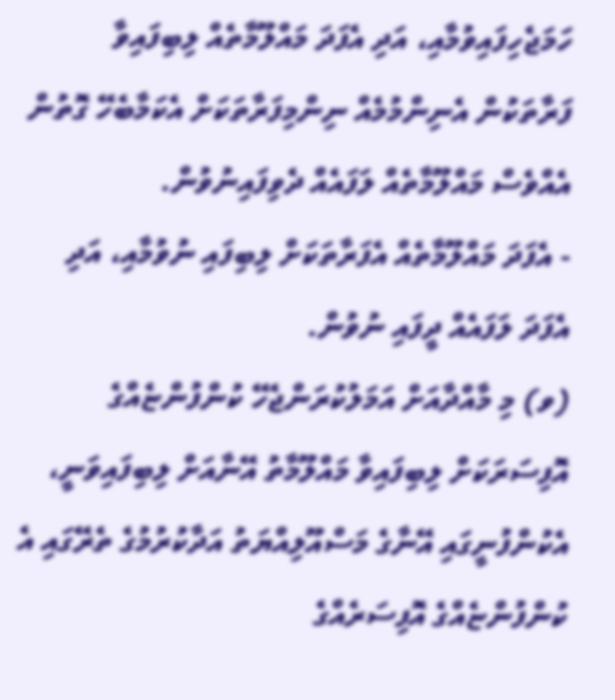ހަމަޖެހިފައިވުމާއި، އަދި އެފަދަ މައްލޫމާތެއް ލިބިފައިވާ ފަރާތަކުން އެނިންމުމެއް ނިންމިފަރާތަކަށް އެކަމާބެހޭ ގޮތުން އެއްވެސް މައްލޫމާތެއް ލަފައެއް ދެވިފައިނުވުން.
- އެފަދަ މައްލޫމާތެއް އެފަރާތަކަށް ލިބިފައި ނުވުމާއި، އަދި އެފަދަ ލަފައެއް ދީފައި ނުވުން.
(ވ) މި މާއްދާއަށް އަމަލުކުރަންޖެހޭ ކުންފުންޏެއްގެ އޮފިސަރަކަށް ލިބިފައިވާ މައްލޫމާތު އޭނާއަށް ލިބިފައިވަނީ، އެކުންފުނީގައި އޭނާގެ މަސްއޫލިއްޔަތު އަދާކުރުމުގެ ތެރޭގައި އެ ކުންފުންޏެއްގެ އޮފިސަރެއްގެ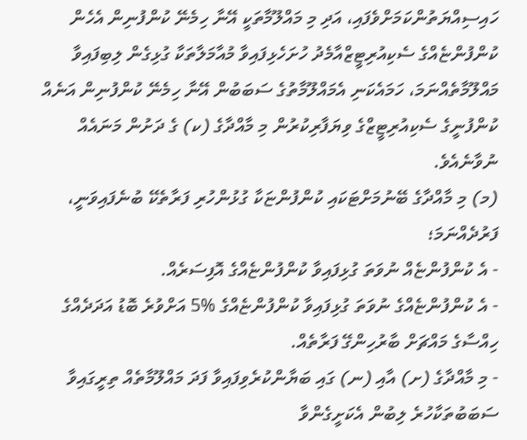ހައިސިއްޔަތުންކަމަށްވެފައި، އަދި މި މައްލޫމާތަކީ އޭނާ ހިމެނޭ ކުންފުނިން އެހެން ކުންފުންޏެއްގެ ސެކިއުރިޓީޒްއާމެދު ހުށަހެޅިފައިވާ މުއާމަލާތަކާ ގުޅިގެން ލިބިފައިވާ މައްލޫމާތެއްނަމަ، ހަމައެކަނި އެމައްލޫމާތުގެ ސަބަބުން އޭނާ ހިމެނޭ ކުންފުނިން އަނެއް ކުންފުނީގެ ސެކިއުރިޓީޒްގެ ވިޔަފާރިކުރުން މި މާއްދާގެ (ކ) ގެ ދަށުން މަނައެއް ނުވާނެއެވެ.
(މ) މި މާއްދާގެ ބޭނުމަށްޓަކައި ކުންފުންޏަކާ ގުޅުންހުރި ފަރާތެކޭ ބުނެފައިވަނީ، ފަރުދެއްނަމަ؛
- އެ ކުންފުންޏެއް ނުވަތަ ގުޅިފައިވާ ކުންފުންޏެއްގެ އޮފިސަރެއް.
- އެ ކުންފުންޏެއްގެ ނުވަތަ ގުޅިފައިވާ ކުންފުންޏެއްގެ %5 އަށްވުރެ ބޮޑު އަދަދެއްގެ ހިއްސާގެ މައްޗަށް ބާރުހިންގޭ ފަރާތެއް.
- މި މާއްދާގެ (ށ) އާއި (ނ) ގައި ބަޔާންކުރެވިފައިވާ ފަދަ މައްލޫމާތެއް ތިރީގައިވާ ސަބަބުތަކާހުރެ ލިބުން އެކަށީގެންވާ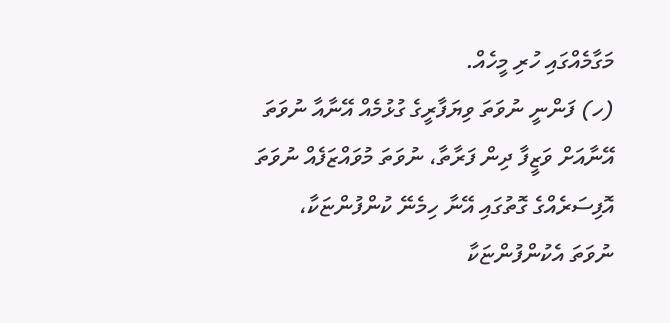މަގާމެއްގައި ހުރި މީހެއް.
(ހ) ފަންނީ ނުވަތަ ވިޔަފާރީގެ ގުޅުމެއް އޭނާއާ ނުވަތަ އޭނާއަށް ވަޒީފާ ދިން ފަރާތާ، ނުވަތަ މުވައްޒަފެއް ނުވަތަ އޮފިސަރެއްގެ ގޮތުގައި އޭނާ ހިމެނޭ ކުންފުންޏަކާ، ނުވަތަ އެކުންފުންޏަކާ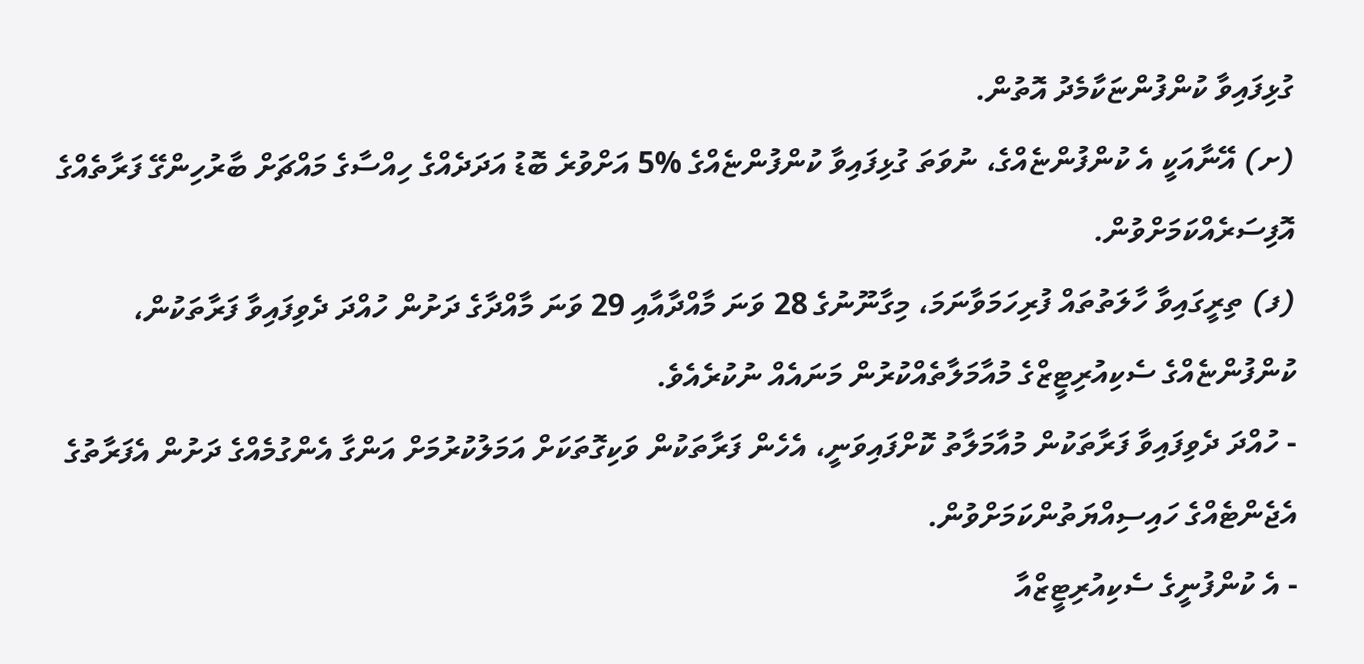ގުޅިފައިވާ ކުންފުންޏަކާމެދު އޮތުން.
(ށ) އޭނާއަކީ އެ ކުންފުންޏެއްގެ، ނުވަތަ ގުޅިފައިވާ ކުންފުންޏެއްގެ %5 އަށްވުރެ ބޮޑު އަދަދެއްގެ ހިއްސާގެ މައްޗަށް ބާރުހިންގޭ ފަރާތެއްގެ އޮފިސަރެއްކަމަށްވުން.
(ފ) ތިރީގައިވާ ހާލަތުތައް ފުރިހަމަވާނަމަ، މިގާނޫނުގެ 28 ވަނަ މާއްދާއާއި 29 ވަނަ މާއްދާގެ ދަށުން ހުއްދަ ދެވިފައިވާ ފަރާތަކުން، ކުންފުންޏެއްގެ ސެކިއުރިޓީޒްގެ މުއާމަލާތެއްކުރުން މަނައެއް ނުކުރެއެވެ.
- ހުއްދަ ދެވިފައިވާ ފަރާތަކުން މުއާމަލާތު ކޮށްފައިވަނީ، އެހެން ފަރާތަކުން ވަކިގޮތަކަށް އަމަލުކުރުމަށް އަންގާ އެންގުމެއްގެ ދަށުން އެފަރާތުގެ އެޖެންޓެއްގެ ހައިސިއްޔަތުންކަމަށްވުން.
- އެ ކުންފުނީގެ ސެކިއުރިޓީޒްއާ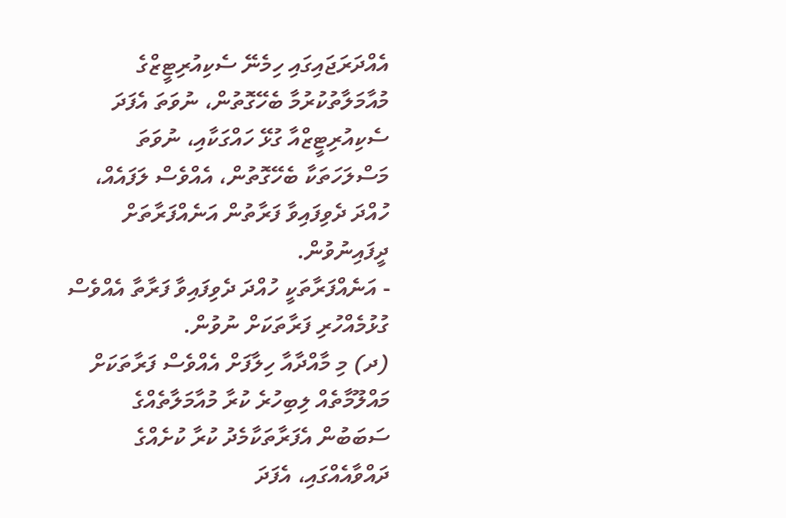އެއްދަރަޖައިގައި ހިމެނޭ ސެކިއުރިޓީޒްގެ މުއާމަލާތުކުރުމާ ބެހޭގޮތުން، ނުވަތަ އެފަދަ ސެކިއުރިޓީޒްއާ ގުޅޭ ހައްގަކާއި، ނުވަތަ މަސްލަހަތަކާ ބެހޭގޮތުން، އެއްވެސް ލަފައެއް، ހުއްދަ ދެވިފައިވާ ފަރާތުން އަނެއްފަރާތަށް ދީފައިނުވުން.
- އަނެއްފަރާތަކީ ހުއްދަ ދެވިފައިވާ ފަރާތާ އެއްވެސް ގުޅުމެއްހުރި ފަރާތަކަށް ނުވުން.
(ދ) މި މާއްދާއާ ހިލާފަށް އެއްވެސް ފަރާތަކަށް މައްލޫމާތެއް ލިބިހުރެ ކުރާ މުއާމަލާތެއްގެ ސަބަބުން އެފަރާތަކާމެދު ކުރާ ކުށެއްގެ ދައްވާއެއްގައި، އެފަދަ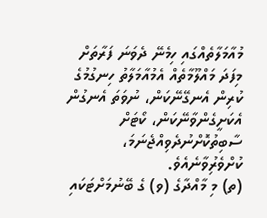މުއާމަލާތެއްގައި ހިމެނޭ ދެވަނަ ފަރާތަށް މިފަދަ މައްލޫމާތެއް އެމުއާމަލާތު ހިނގުމުގެ ކުރިން އެނގޭނޭކަން، ނުވަތަ އެނގުން އެކަށީގެންވާނޭކަން، ކޯޓަށް ސާބިތުކޮށްނުދެވިއްޖެނަމަ، ކުށްވެރުިވާނެއެވެ.
(ތ) މި މާއްދާގެ (ވ) ގެ ބޭނުމަށްޓަކައި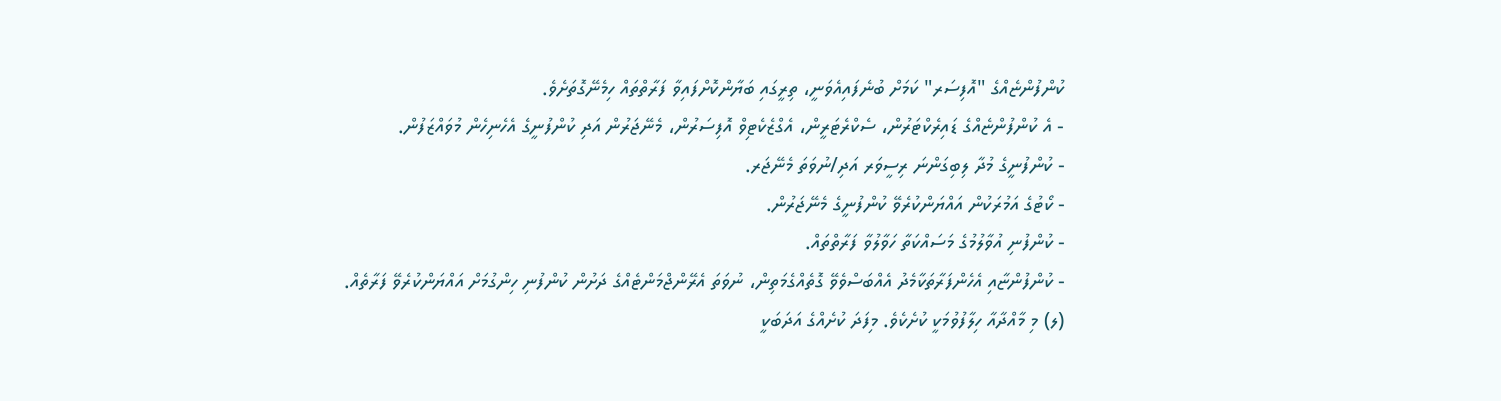ކުންފުންޏެއްގެ "އޮފިސަރ" ކަމަށް ބުނެފައިއެވަނީ، ތިރީގައި ބަޔާންކޮށްފައިވާ ފަރާތްތައް ހިމެނޭގޮތަށެވެ.
- އެ ކުންފުންޏެއްގެ ޑައިރެކްޓަރުން، ސެކްރެޓަރީން، އެގްޒެކެޓިވް އޮފިސަރުން، މެނޭޖަރުން އަދި ކުންފުނީގެ އެހެނިހެން މުވައްޒަފުން.
- ކުންފުނީގެ މުދާ ލިބިގަންނަ ރިސީވަރ އަދި/ނުވަތަ މެނޭޖަރ.
- ކޯޓުގެ އަމުރަކުން އައްޔަންކުރެވޭ ކުންފުނީގެ މެނޭޖަރުން.
- ކުންފުނި އުވާލުމުގެ މަސައްކަތާ ހަވާލުވާ ފަރާތްތައް.
- ކުންފުންޏާއި އެހެންފަރާތަކާމެދު އެއްބަސްވެވޭ ގޮތެއްގެމަތިން، ނުވަތަ އެރޭންޖްމަންޓެއްގެ ދަށުން ކުންފުނި ހިންގުމަށް އައްޔަންކުރެވޭ ފަރާތެއް.
(ލ) މި މާއްދާއާ ހިލާފުވުމަކީ ކުށެކެވެ. މިފަދަ ކުށެއްގެ އަދަބަކީ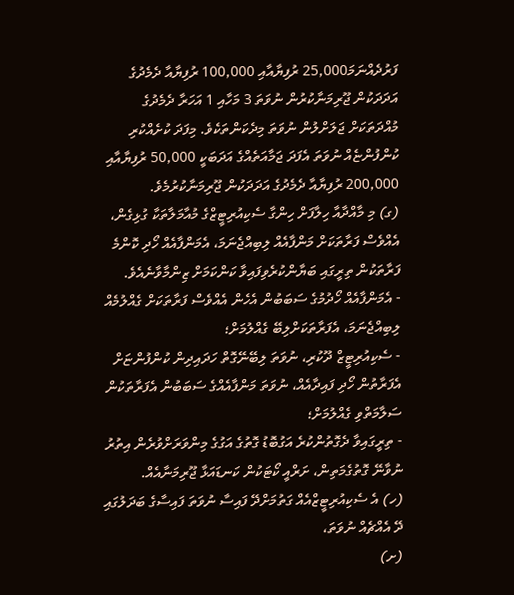ފަރުދެއްނަމަ25,000 ރުފިޔާއާއި 100,000 ރުފިޔާއާ ދެމެދުގެ އަދަދަކުން ޖޫރިމަނާކުރުން ނުވަތަ 3 މަހާއި 1 އަހަރާ ދެމެދުގެ މުއްދަތަކަށް ޖަލަށްލުން ނުވަތަ މިދެކަންތަކެވެ. މިފަދަ ކުށެއްކުރި ކުންފުންޏެއް ނުވަތަ އެފަދަ ޖަމާއަތެއްގެ އަދަބަކީ 50,000 ރުފިޔާއާއި 200,000 ރުފިޔާއާ ދެމެދުގެ އަދަދަކުން ޖޫރިމަނާކުރުމެވެ.
(ގ) މި މާއްދާއާ ހިލާފަށް ހިންގާ ސެކިއުރިޓީޒްގެ މުއާމަލާތަކާ ގުޅިގެން، އެއްވެސް ފަރާތަކަށް މަންފާއެއް ލިބިއްޖެނަމަ، އެމަންފާއެއް ހޯދި ކޮންމެ ފަރާތަކުން ތިރީގައި ބަޔާންކުރެވިފައިވާ ކަންކަމަށް ޒިންމާވާނެއެވެ.
- އެމަންފާއެއް ހޯދުމުގެ ސަބަބުން އެހެން އެއްވެސް ފަރާތަކަށް ގެއްލުމެއް ލިބިއްޖެނަމަ، އެފަރާތަކަށްލިބޭ ގެއްލުމަށް؛
- ސެކިއުރިޓީޒް ދޫކުރި، ނުވަތަ ލިބޭނޭގޮތް ހަދައިދިން ކުންފުންޏަށް އެފަރާތުން ހޯދި ފައިދާއެއް، ނުވަތަ މަންފާއެއްގެ ސަބަބުން އެފަރާތަކުން ސަލާމަތްވި ގެއްލުމަށް؛
- ތިރީގައިވާ ދެގޮތުންކުރެ އަގުބޮޑު ގޮތުގެ އަގުގެ މިންވަރަށްވުރެން އިތުރު ނުވާނޭ ގޮތުގެމަތިން، ށަރްއީ ކޯޓަކުން ކަނޑައަޅާ ޖޫރިމަނާއެއް.
(ހ) އެ ސެކިއުރިޓީޒްއެއް ގަތުމަށްދޭ ފައިސާ ނުވަތަ ފައިސާގެ ބަދަލުގައި ދޭ އެއްޗެއް ނުވަތަ،
(ށ)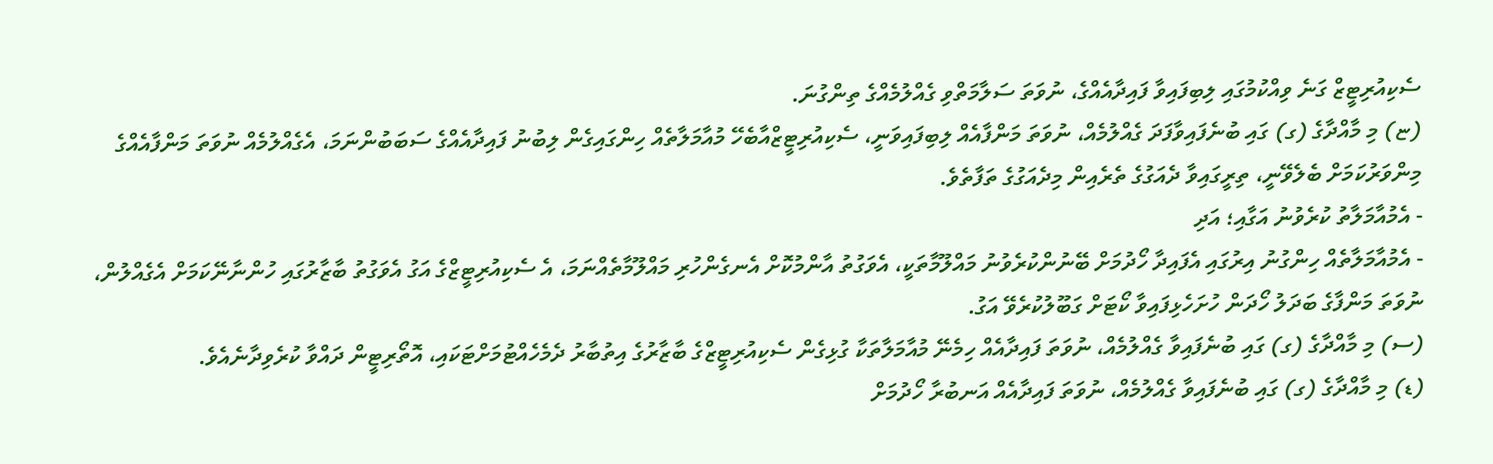ސެކިއުރިޓީޒް ގަނެ ވިއްކުމުގައި ލިބިފައިވާ ފައިދާއެއްގެ، ނުވަތަ ސަލާމަތްވި ގެއްލުމެއްގެ ތިންގުނަ.
(ޏ) މި މާއްދާގެ (ގ) ގައި ބުނެފައިވާފަދަ ގެއްލުމެއް، ނުވަތަ މަންފާއެއް ލިބިފައިވަނީ، ސެކިއުރިޓީޒްއާބެހޭ މުއާމަލާތެއް ހިންގައިގެން ލިބުނު ފައިދާއެއްގެ ސަބަބުންނަމަ، އެގެއްލުމެއް ނުވަތަ މަންފާއެއްގެ މިންވަރުކަމަށް ބެލެވޭނީ، ތިރީގައިވާ ދެއަގުގެ ތެރެއިން މިދެއަގުގެ ތަފާތެވެ.
- އެމުއާމަލާތު ކުރެވުނު އަގާއި؛ އަދި
- އެމުއާމަލާތެއް ހިންގުނު އިރުގައި އެފައިދާ ހޯދުމަށް ބޭނުންކުރެވުނު މައްލޫމާތަކީ، އެވަގުތު އާންމުކޮށް އެނގެންހުރި މައްލޫމާތެއްނަމަ، އެ ސެކިއުރިޓީޒްގެ އަގު އެވަގުތު ބާޒާރުގައި ހުންނާނޭކަމަށް އެގެއްލުން، ނުވަތަ މަންފާގެ ބަދަލު ހޯދަން ހުށަހެޅިފައިވާ ކޯޓަށް ގަބޫލުކުރެވޭ އަގު.
(ސ) މި މާއްދާގެ (ގ) ގައި ބުނެފައިވާ ގެއްލުމެއް، ނުވަތަ ފައިދާއެއް ހިމެނޭ މުއާމަލާތަކާ ގުޅިގެން ސެކިއުރިޓީޒްގެ ބާޒާރުގެ އިތުބާރު ދެމެހެއްޓުމަށްޓަކައި، އޮތޯރިޓީން ދައްވާ ކުރެވިދާނެއެވެ.
(ޑ) މި މާއްދާގެ (ގ) ގައި ބުނެފައިވާ ގެއްލުމެއް، ނުވަތަ ފައިދާއެއް އަނބުރާ ހޯދުމަށް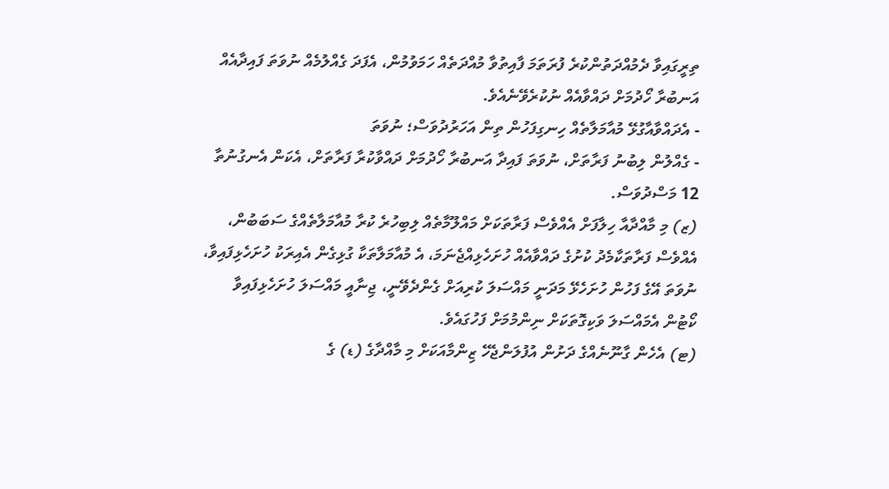ތިރީގައިވާ ދެމުއްދަތުންކުރެ ފުރަތަމަ ފާއިތުވާ މުއްދަތެއް ހަމަވުމުން، އެފަދަ ގެއްލުމެއް ނުވަތަ ފައިދާއެއް އަނބުރާ ހޯދުމަށް ދައްވާއެއް ނުކުރެވޭނެއެވެ.
- އެދައްވާއާގުޅޭ މުއާމަލާތެއް ހިނގިފަހުން ތިން އަހަރުދުވަސް؛ ނުވަތަ
- ގެއްލުން ލިބުނު ފަރާތަށް، ނުވަތަ ފައިދާ އަނބުރާ ހޯދުމަށް ދައްވާކުރާ ފަރާތަށް، އެކަން އެނގުނުތާ 12 މަސްދުވަސް.
(ޒ) މި މާއްދާއާ ހިލާފަށް އެއްވެސް ފަރާތަކަށް މައްލޫމާތެއް ލިބިހުރެ ކުރާ މުއާމަލާތެއްގެ ސަބަބުން، އެއްވެސް ފަރާތަކާމެދު ކުށުގެ ދައްވާއެއް ހުށަހެޅިއްޖެނަމަ، އެ މުއާމަލާތަކާ ގުޅިގެން އެއިރަކު ހުށަހެޅިފައިވާ، ނުވަތަ އޭގެ ފަހުން ހުށަހެޅޭ މަދަނީ މައްސަލަ ކުރިއަށް ގެންދެވޭނީ، ޖިނާއީ މައްސަލަ ހުށަހެޅިފައިވާ ކޯޓުން އެމައްސަލަ ވަކިގޮތަކަށް ނިންމުމަށް ފަހުގައެވެ.
(ޓ) އެހެން ގާނޫނެއްގެ ދަށުން އުފުލަންޖެހޭ ޒިންމާއަކަށް މި މާއްދާގެ (ޑ) ގެ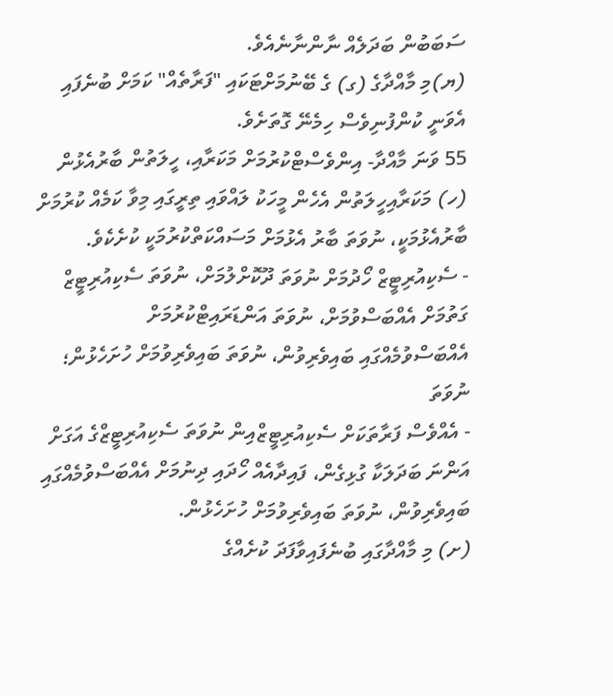ސަބަބުން ބަދަލެއް ނާންނާނެއެވެ.
(ޔ)މި މާއްދާގެ (ގ) ގެ ބޭނުމަށްޓަކައި "ފަރާތެއް" ކަމަށް ބުނެފައި އެވަނީ ކުންފުނިވެސް ހިމެނޭ ގޮތަށެވެ.
55 ވަނަ މާއްދާ- އިންވެސްޓްކުރުމަށް މަކަރާއި، ހީލަތުން ބާރުއެޅުން
(ހ) މަކަރާއިހީލަތުން އެހެން މީހަކު ލައްވައި ތިރީގައި މިވާ ކަމެއް ކުރުމަށް ބާރުއެޅުމަކީ، ނުވަތަ ބާރު އެޅުމަށް މަސައްކަތްކުރުމަކީ ކުށެކެވެ.
- ސެކިއުރިޓީޒް ހޯދުމަށް ނުވަތަ ދޫކޮށްލުމަށް، ނުވަތަ ސެކިއުރިޓީޒް ގަތުމަށް އެއްބަސްވުމަށް، ނުވަތަ އަންޑަރައިޓްކުރުމަށް އެއްބަސްވުމެއްގައި ބައިވެރިވުން، ނުވަތަ ބައިވެރިވުމަށް ހުށަހެޅުން؛ ނުވަތަ
- އެއްވެސް ފަރާތަކަށް ސެކިއުރިޓީޒްއިން ނުވަތަ ސެކިއުރިޓީޒްގެ އަގަށް އަންނަ ބަދަލަކާ ގުޅިގެން، ފައިދާއެއް ހޯދައި ދިނުމަށް އެއްބަސްވުމެއްގައި ބައިވެރިވުން، ނުވަތަ ބައިވެރިވުމަށް ހުށަހެޅުން.
(ށ) މި މާއްދާގައި ބުނެފައިވާފަދަ ކުށެއްގެ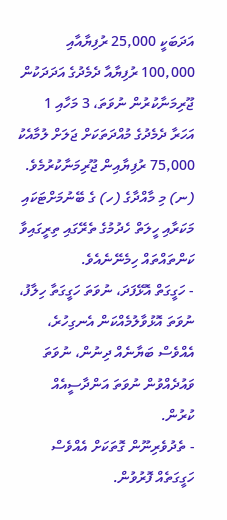އަދަބަކީ 25,000 ރުފިޔާއާއި 100,000 ރުފިޔާއާ ދެމެދުގެ އަދަދަކުން ޖޫރިމަނާކުރުން ނުވަތަ، 3 މަހާއި 1 އަހަރާ ދެމެދުގެ މުއްދަތަކަށް ޖަލަށް ލުމާއެކު 75,000 ރުފިޔާއިން ޖޫރިމަނާކުރުމެވެ.
(ނ) މި މާއްދާގެ (ހ) ގެ ބޭނުމަށްޓަކައި މަކަރާއި ހީލަތް ހެދުމުގެ ތެރޭގައި ތިރީގައިވާ ކަންތައްތައް ހިމެނޭނެއެވެ.
- ހަގީގަތް އޮޅޭފަދަ، ނުވަތަ ހަގީގަތާ ހިލާފު، ނުވަތަ އޮޅުވާލުމެއްކަން އެނގިހުރެ، އެއްވެސް ބަޔާނެއް ދިނުން، ނުވަތަ ވައުދެއްވުން ނުވަތަ އަންދާސީއެއް ކުރުން.
- ތެދުވެރިނޫން ގޮތަކަށް އެއްވެސް ހަގީގަތެއް ފޮރުވުން.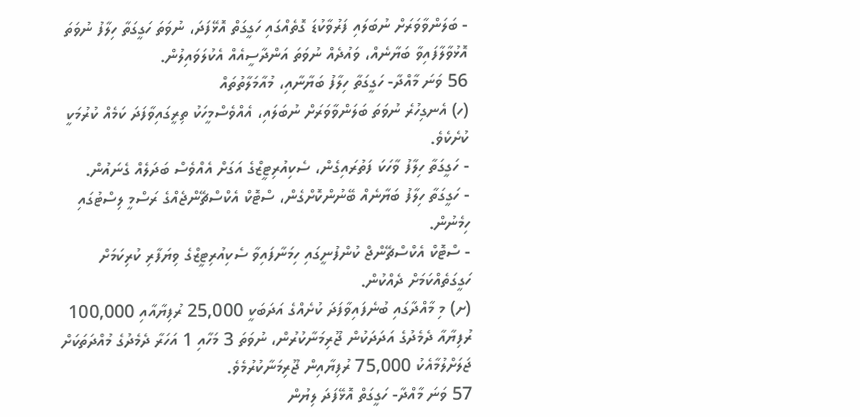- ބަލަންވާވަރަށް ނުބަލައި ފަރުވާކުޑަ ގޮތެއްގައި ހަގީގަތް އޮޅޭފަދަ، ނުވަތަ ހަގީގަތާ ހިލާފު ނުވަތަ އޮޅުވާލާފައިވާ ބަޔާނެއް، ވައުދެއް ނުވަތަ އަންދާސީއެއް އެކުލަވައިލުން.
56 ވަނަ މާއްދާ- ހަގީގަތާ ހިލާފު ބަޔާނާއި، މުއާމަލާތުތައް
(ހ) އެނގިހުރެ ނުވަތަ ބަލަންވާވަރަށް ނުބަލައި، އެއްވެސްމީހަކު ތިރީގައިވާފަދަ ކަމެއް ކުރުމަކީ ކުށެކެވެ.
- ހަގީގަތާ ހިލާފު ވާހަކަ ފަތުރައިގެން، ސެކިއުރިޓީޒްގެ އަގަށް އެއްވެސް ބަދަލެއް ގެނައުން.
- ހަގީގަތާ ހިލާފު ބަޔާނެއް ބޭނުންކޮށްގެން، ސްޓޮކް އެކްސްޗޭންޖެއްގެ ރަސްމީ ލިސްޓުގައި ހިމެނުން.
- ސްޓޮކް އެކްސްޗޭންޖް ކުންފުނީގައި ހިމަނާފައިވާ ސެކިއުރިޓީޒްގެ ވިޔަފާރި ކުރިކަމަށް ހަގީގަތެއްކަމަށް ދެއްކުން.
(ށ) މި މާއްދާގައި ބުނެފައިވާފަދަ ކުށެއްގެ އަދަބަކީ 25,000 ރުފިޔާއާއި 100,000 ރުފިޔާއާ ދެމެދުގެ އަދަދަކުން ޖޫރިމަނާކުރުން، ނުވަތަ 3 މަހާއި 1 އަހަރާ ދެމެދުގެ މުއްދަތަކަށް ޖަލަށްލުމާއެކު 75,000 ރުފިޔާއިން ޖޫރިމަނާކުރުމެވެ.
57 ވަނަ މާއްދާ- ހަގީގަތް އޮޅޭފަދަ ލިޔުން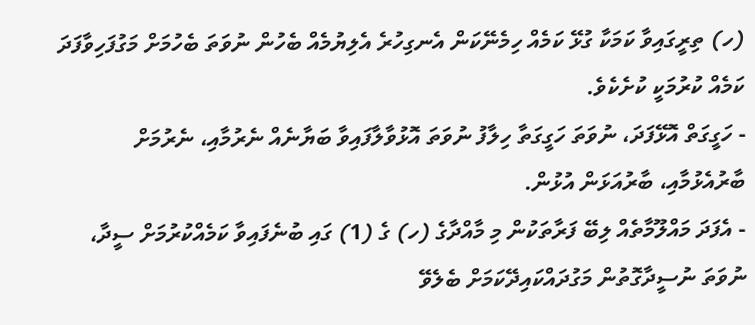(ހ) ތިރީގައިވާ ކަމަކާ ގުޅޭ ކަމެއް ހިމެނޭކަން އެނގިހުރެ އެލިޔުމެއް ބެހުން ނުވަތަ ބެހުމަށް މަގުފަހިވާފަދަ ކަމެއް ކުރުމަކީ ކުށެކެވެ.
- ހަގީގަތް އޮޅޭފަދަ، ނުވަތަ ހަގީގަތާ ހިލާފު ނުވަތަ އޮޅުވާލާފައިވާ ބަޔާނެއް ނެރުމާއި، ނެރުމަށް ބާރުއެޅުމާއި، ބާރުއަޅަން އުޅުން.
- އެފަދަ މައްލޫމާތެއް ލިބޭ ފަރާތަކުން މި މާއްދާގެ (ހ) ގެ (1) ގައި ބުނެފައިވާ ކަމެއްކުރުމަށް ސީދާ، ނުވަތަ ނުސީދާގޮތުން މަގުދައްކައިދޭކަމަށް ބެލެވޭ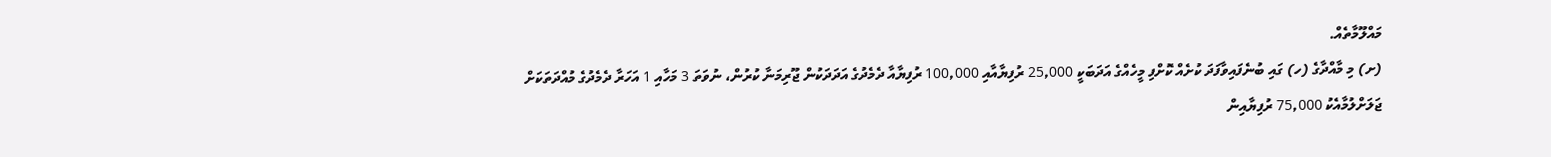މައްލޫމާތެއް.
(ށ) މި މާއްދާގެ (ހ) ގައި ބުނެފައިވާފަދަ ކުށެއް ކޮށްފި މީހެއްގެ އަދަބަކީ 25,000 ރުފިޔާއާއި 100,000 ރުފިޔާއާ ދެމެދުގެ އަދަދަކުން ޖޫރިމަނާ ކުރުން، ނުވަތަ 3 މަހާއި 1 އަހަރާ ދެމެދުގެ މުއްދަތަކަށް ޖަލަށްލުމާއެކު 75,000 ރުފިޔާއިން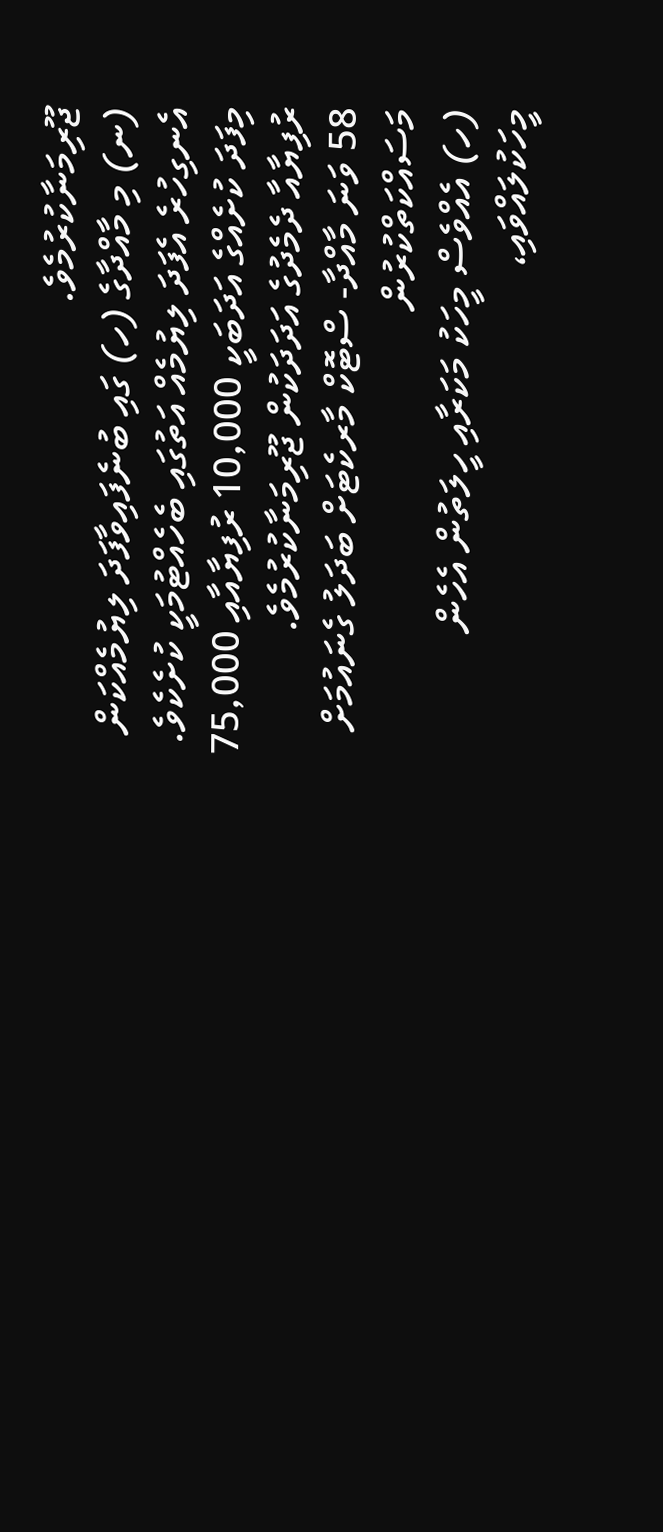ޖޫރިމަނާކުރުމެވެ.
(ނ) މި މާއްދާގެ (ހ) ގައި ބުނެފައިވާފަދަ ލިޔުމެއްކަން އެނގިހުރެ އެފަދަ ލިޔުމެއް އަތުގައި ބެހެއްޓުމަކީ ކުށެކެވެ. މިފަދަ ކުށެއްގެ އަދަބަކީ 10,000 ރުފިޔާއާއި 75,000 ރުފިޔާއާ ދެމެދުގެ އަދަދަކުން ޖޫރިމަނާކުރުމެވެ.
58 ވަނަ މާއްދާ- ސްޓޮކް މާރކެޓަށް ބަދަލު ގެނައުމަށް މަސައްކަތްކުރުން
(ހ) އެއްވެސް މީހަކު މަކަރާއި ހީލަތުން އެހެން މީހަކުލައްވައި،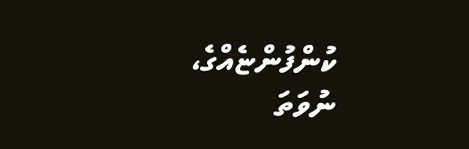ކުންފުންޏެއްގެ، ނުވަތަ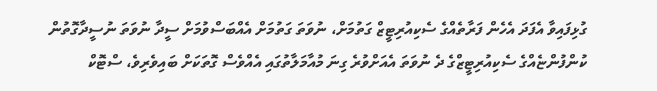ގުޅިފައިވާ އެފަދަ އެހެން ފަރާތެއްގެ ސެކިއުރިޓީޒް ގަތުމަށް، ނުވަތަ ގަތުމަށް އެއްބަސްވުމަށް ސީދާ ނުވަތަ ނުސީދާގޮތުން ކުންފުންޏެއްގެ ސެކިއުރިޓީޒްގެ ދެ ނުވަތަ އެއަށްވުރެ ގިނަ މުއާމަލާތުގައި އެއްވެސް ގޮތަކަށް ބައިވެރިވެ، ސްޓޮކް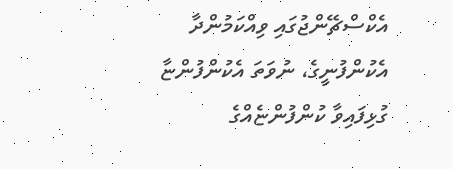އެކްސްޗޭންޖުގައި ވިއްކަމުންދާ އެކުންފުނީގެ، ނުވަތަ އެކުންފުންޏާ ގުޅިފައިވާ ކުންފުންޏެއްގެ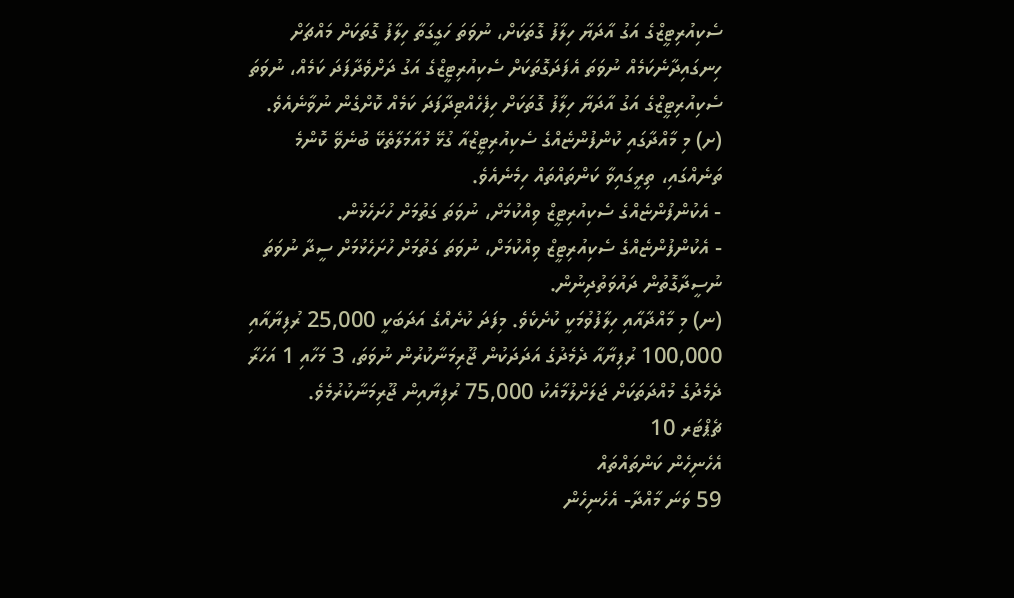ސެކިއުރިޓީޒްގެ އަގު އާދަޔާ ހިލާފު ގޮތަކަށް، ނުވަތަ ހަގީގަތާ ހިލާފު ގޮތަކަށް މައްޗަށް ހިނގައިދާނެކަމެއް ނުވަތަ އެފަދަގޮތަކަށް ސެކިއުރިޓީޒްގެ އަގު ދަށްވެދާފަދަ ކަމެއް، ނުވަތަ ސެކިއުރިޓީޒްގެ އަގު އާދަޔާ ހިލާފު ގޮތަކަށް ހިފެހެއްޓިދާފަދަ ކަމެއް ކޮށްގެން ނުވާނެއެވެ.
(ށ) މި މާއްދާގައި ކުންފުންޏެއްގެ ސެކިއުރިޓީޒްއާ ގުޅޭ މުއާމަލާތެކޭ ބުނެވޭ ކޮންމެ ތަނެއްގައި، ތިރީގައިވާ ކަންތައްތައް ހިމެނެއެވެ.
- އެކުންފުންޏެއްގެ ސެކިއުރިޓީޒް ވިއްކުމަށް، ނުވަތަ ގަތުމަށް ހުށަހެޅުން.
- އެކުންފުންޏެއްގެ ސެކިއުރިޓީޒް ވިއްކުމަށް، ނުވަތަ ގަތުމަށް ހުށަހެޅުމަށް ސީދާ ނުވަތަ ނުސީދާގޮތުން ދައުވަތުދިނުން.
(ނ) މި މާއްދާއާއި ހިލާފުވުމަކީ ކުށެކެވެ. މިފަދަ ކުށެއްގެ އަދަބަކީ 25,000 ރުފިޔާއާއި 100,000 ރުފިޔާއާ ދެމެދުގެ އަދަދަކުން ޖޫރިމަނާކުރުން ނުވަތަ، 3 މަހާއި 1 އަހަރާ ދެމެދުގެ މުއްދަތަކަށް ޖަލަށްލުމާއެކު 75,000 ރުފިޔާއިން ޖޫރިމަނާކުރުމެވެ.
ޗެޕްޓަރ 10
އެހެނިހެން ކަންތައްތައް
59 ވަނަ މާއްދާ- އެހެނިހެން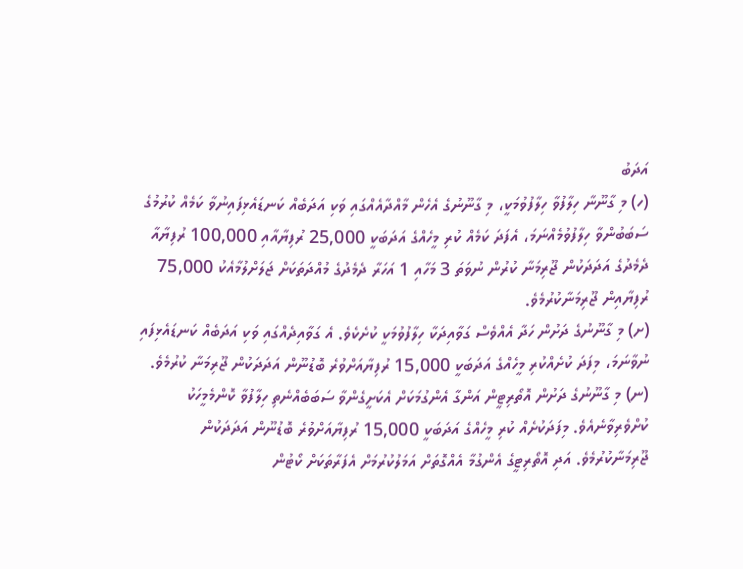އަދަބު
(ހ) މި ގާނޫނާ ހިލާފުވާ ހިލާފުވުމަކީ، މި ގާނޫނުގެ އެހެން މާއްދާއެއްގައި ވަކި އަދަބެއް ކަނޑައެޅިފައިނުވާ ކަމެއް ކުރުމުގެ ސަބަބުންވާ ހިލާފުވުމެއްނަމަ، އެފަދަ ކަމެއް ކުރި މީހެއްގެ އަދަބަކީ 25,000 ރުފިޔާއާއި 100,000 ރުފިޔާއާ ދެމެދުގެ އަދަދަކުން ޖޫރިމަނާ ކުރުން ނުވަތަ 3 މަހާއި 1 އަހަރާ ދެމެދުގެ މުއްދަތަކަށް ޖަލަށްލުމާއެކު 75,000 ރުފިޔާއިން ޖޫރިމަނާކުރުމެވެ.
(ށ) މި ގާނޫނުގެ ދަށުން ހަދާ އެއްވެސް ގަވާއިދަކާ ހިލާފުވުމަކީ ކުށެކެވެ. އެ ގަވާއިދެއްގައި ވަކި އަދަބެއް ކަނޑައެޅިފައި ނުވާނަމަ، މިފަދަ ކުށެއްކުރި މީހެއްގެ އަދަބަކީ 15,000 ރުފިޔާއަށްވުރެ ބޮޑުނޫން އަދަދަކުން ޖޫރިމަނާ ކުރުމެވެ.
(ނ) މި ގާނޫނުގެ ދަށުން އޮތޯރިޓީން އަންގާ އެންގުމަކަށް އެކަށީގެންވާ ސަބަބެއްނެތި ހިލާފުވާ ކޮންމެމީހަކު ކުށްވެރިވާނެއެވެ. މިފަދަކުށެއް ކުރި މީހެއްގެ އަދަބަކީ 15,000 ރުފިޔާއަށްވުރެ ބޮޑުނޫން އަދަދަކުން ޖޫރިމަނާކުރުމެވެ. އަދި އޮތޯރިޓީގެ އެންގުމާ އެއްގޮތަށް އަމަލުކުރުމަށް އެފަރާތަކަށް ކޯޓުން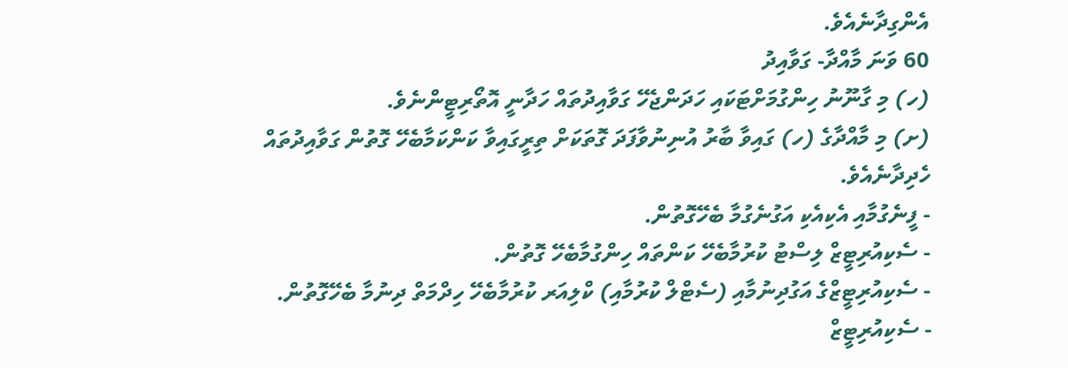އެންގިދާނެއެވެ.
60 ވަނަ މާއްދާ- ގަވާއިދު
(ހ) މި ގާނޫނު ހިންގުމަށްޓަކައި ހަދަންޖެހޭ ގަވާއިދުތައް ހަދާނީ އޮތޯރިޓީންނެވެ.
(ށ) މި މާއްދާގެ (ހ) ގައިވާ ބާރު އުނިނުވާފަދަ ގޮތަކަށް ތިރީގައިވާ ކަންކަމާބެހޭ ގޮތުން ގަވާއިދުތައް ހެދިދާނެއެވެ.
- ފީނެގުމާއި އެކިއެކި އަގުނެގުމާ ބެހޭގޮތުން.
- ސެކިއުރިޓީޒް ލިސްޓު ކުރުމާބެހޭ ކަންތައް ހިންގުމާބެހޭ ގޮތުން.
- ސެކިއުރިޓީޒްގެ އަގުދިނުމާއި (ސެޓްލް ކުރުމާއި) ކްލިއަރ ކުރުމާބެހޭ ހިދްމަތް ދިނުމާ ބެހޭގޮތުން.
- ސެކިއުރިޓީޒް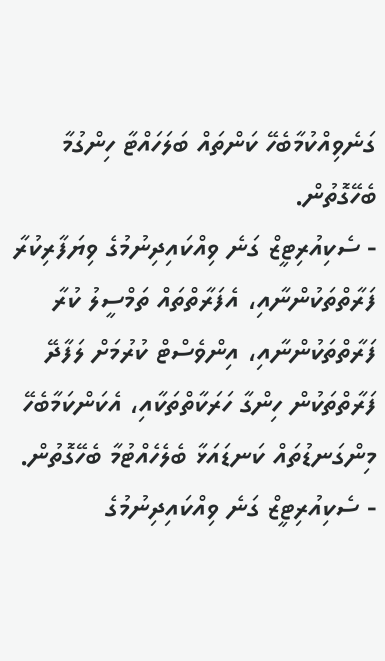ގަނެވިއްކުމާބެހޭ ކަންތައް ބަލަހައްޓާ ހިންގުމާ ބެހޭގޮތުން.
- ސެކިއުރިޓީޒް ގަނެ ވިއްކައިދިނުމުގެ ވިޔަފާރިކުރާ ފަރާތްތަކުންނާއި، އެފަރާތްތައް ތަމްސީލު ކުރާ ފަރާތްތަކުންނާއި، އިންވެސްޓް ކުރުމަށް ލަފާދޭ ފަރާތްތަކުން ހިންގާ ހަރަކާތްތަކާއި، އެކަންކަމާބެހޭ މިންގަނޑުތައް ކަނޑައަޅާ ބެލެހެއްޓުމާ ބެހޭގޮތުން.
- ސެކިއުރިޓީޒް ގަނެ ވިއްކައިދިނުމުގެ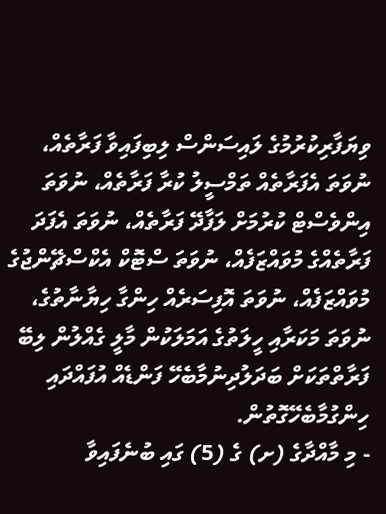ވިޔަފާރިކުރުމުގެ ލައިސަންސް ލިބިފައިވާ ފަރާތެއް، ނުވަތަ އެފަރާތެއް ތަމްސީލު ކުރާ ފަރާތެއް، ނުވަތަ އިންވެސްޓް ކުރުމަށް ލަފާދޭ ފަރާތެއް، ނުވަތަ އެފަދަ ފަރާތެއްގެ މުވައްޒަފެއް، ނުވަތަ ސްޓޮކް އެކްސްޗޭންޖުގެ މުވައްޒަފެއް، ނުވަތަ އޮފިސަރެއް ހިންގާ ހިޔާނާތުގެ، ނުވަތަ މަކަރާއި ހީލަތުގެ އަމަލަކުން މާލީ ގެއްލުން ލިބޭ ފަރާތްތަކަށް ބަދަލުދިނުމާބެހޭ ފަންޑެއް އުފައްދައި ހިންގުމާބެހޭގޮތުން.
- މި މާއްދާގެ (ށ) ގެ (5) ގައި ބުނެފައިވާ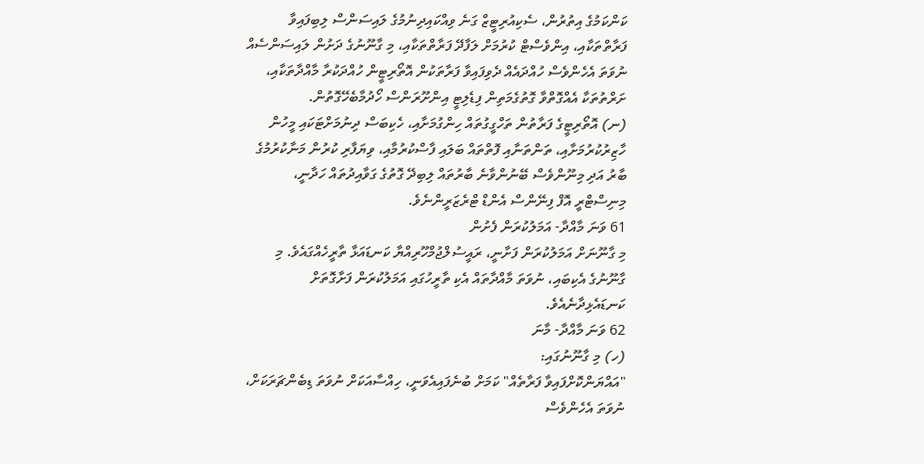ކަންކަމުގެ އިތުރުން، ސެކިއުރިޓީޒް ގަނެ ވިއްކައިދިނުމުގެ ލައިސަންސް ލިބިފައިވާ ފަރާތްތަކާއި، އިންވެސްޓް ކުރުމަށް ލަފާދޭ ފަރާތްތަކާއި، މި ގާނޫނުގެ ދަށުން ލައިސަންސެއް ނުވަތަ އެހެންވެސް ހުއްދައެއް ދެވިފައިވާ ފަރާތަކުން އޮތޯރިޓީން ހުއްދަކުރާ މާއްދާތަކާއި، ށަރްތުތަކާ އެއްގޮތްވާ ގޮތުގެމަތިން ފިޑެލިޓީ އިންށޫރަންސް ހޯދުމާބެހޭގޮތުން.
(ނ) އޮތޯރިޓީގެ ފަރާތުން ތަހްގީގުތައް ހިންގުމަށާއި، ހެކިބަސް ދިނުމަށްޓަކައި މީހުން ހާޒިރުކުރުމަށާއި، ތަންތަނާއި ފޮތްތައް ބަލައި ފާސްކުރުމާއި، ވިޔަފާރި ކުރުން މަނާކުރުމުގެ ބާރު އަދި މިނޫންވެސް ބޭނުންވާނެ ބާރުތައް ލިބިދޭ ގޮތުގެ ގަވާއިދުތައް ހަދާނީ، މިނިސްޓްރީ އޮފް ފިނޭންސް އެންޑް ޓްރެޒަރީންނެވެ.
61 ވަނަ މާއްދާ- އަމަލުކުރަން ފެށުން
މި ގާނޫނަށް އަމަލުކުރަން ފަށާނީ، ރައީސުލްޖުމްހޫރިއްޔާ ކަނޑައަޅާ ތާރީހެއްގައެވެ. މި ގާނޫނުގެ އެކިބައި، ނުވަތަ މާއްދާތައް އެކި ތާރީހުގައި އަމަލުކުރަން ފަށާގޮތަށް ކަނޑައެޅިދާނެއެވެ.
62 ވަނަ މާއްދާ- މާނަ
(ހ) މި ގާނޫނުގައި:
"އައްޔަންކޮށްފައިވާ ފަރާތެއް" ކަމަށް ބުނެފައިއެވަނީ، ހިއްސާއަކަށް ނުވަތަ ޑިބެންޗަރަކަށް، ނުވަތަ އެހެންވެސް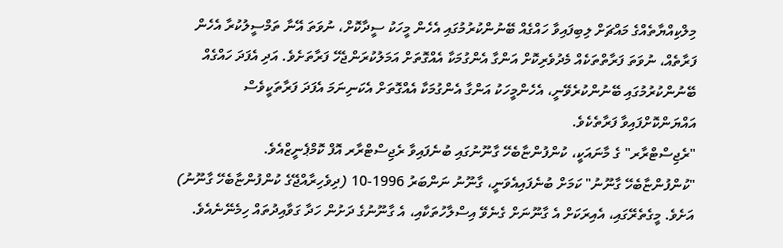މިލްކިއްޔާތެއްގެ މައްޗަށް ލިބިފައިވާ ހައްގެއް ބޭނުންކުރުމުގައި އެހެން މީހަކު ސީދާކޮށް، ނުވަތަ އޭނާ ތަމްސީލުކުރާ އެހެން ފަރާތެއް، ނުވަތަ ފަރާތްތަކެއް މެދުވެރިކޮށް އަންގާ އެންގުމަކާ އެއްގޮތަށް އަމަލުކުރަންޖެހޭ ފަރާތަށެވެ. އަދި އެފަދަ ހައްގެއް ބޭނުންކުރުމުގައި ބޭނުންކުރެވޭނީ، އެހެންމީހަކު އަންގާ އެންގުމަކާ އެއްގޮތަށް އެކަނިނަމަ އެފަދަ ފަރާތަކީވެސް އައްޔަންކޮށްފައިވާ ފަރާތެކެވެ.
"ރެޖިސްޓްރާރ" ގެ މާނައަކީ، ކުންފުންޏާބެހޭ ގާނޫނުގައި ބުނެފައިވާ ރެޖިސްޓްރާރ އޮފް ކޮމްޕެނީޒްއެވެ.
"ކުންފުންޏާބެހޭ ގާނޫނު" ކަމަށް ބުނެފައިއެވަނީ، ގާނޫނު ނަންބަރު 1996-10 (ދިވެހިރާއްޖޭގެ ކުންފުންޏާބެހޭ ގާނޫނު) އަށެވެ. މީގެތެރޭގައި، އެއިރަކަށް އެ ގާނޫނަށް ގެނެވޭ އިސްލާހުތަކާއި، އެ ގާނޫނުގެ ދަށުން ހަދާ ގަވާއިދުތައް ހިމެނޭނެއެވެ.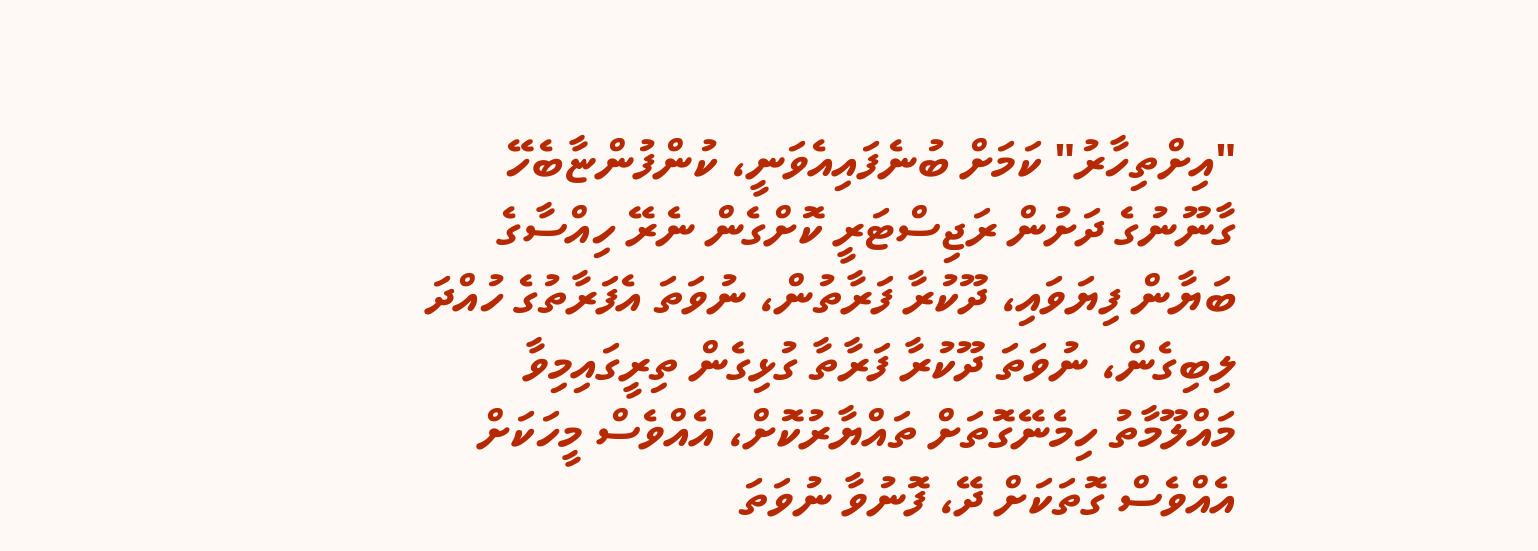"އިށްތިހާރު" ކަމަށް ބުނެފައިއެވަނީ، ކުންފުންޏާބެހޭ ގާނޫނުގެ ދަށުން ރަޖިސްޓަރީ ކޮށްގެން ނެރޭ ހިއްސާގެ ބަޔާން ފިޔަވައި، ދޫކުރާ ފަރާތުން، ނުވަތަ އެފަރާތުގެ ހުއްދަ ލިބިގެން، ނުވަތަ ދޫކުރާ ފަރާތާ ގުޅިގެން ތިރީގައިމިވާ މައްލޫމާތު ހިމެނޭގޮތަށް ތައްޔާރުކޮށް، އެއްވެސް މީހަކަށް އެއްވެސް ގޮތަކަށް ދޭ، ފޮނުވާ ނުވަތަ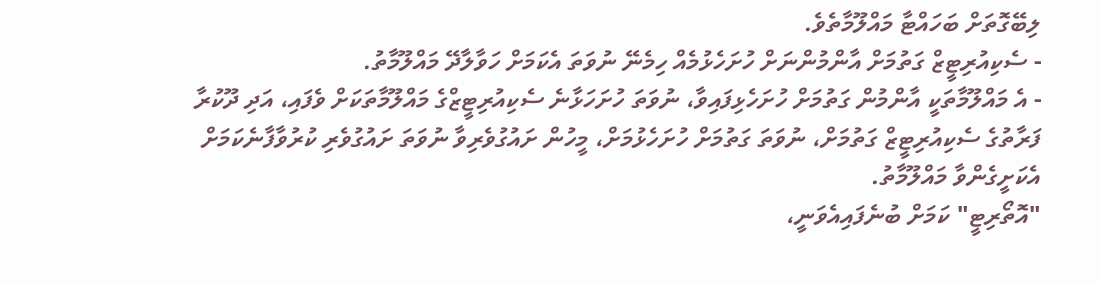ލިބޭގޮތަށް ބަހައްޓާ މައްލޫމާތެވެ.
- ސެކިއުރިޓީޒް ގަތުމަށް އާންމުންނަށް ހުށަހެޅުމެއް ހިމެނޭ ނުވަތަ އެކަމަށް ހަވާލާދޭ މައްލޫމާތު.
- އެ މައްލޫމާތަކީ އާންމުން ގަތުމަށް ހުށަހެޅިފައިވާ، ނުވަތަ ހުށަހަޅާނެ ސެކިއުރިޓީޒްގެ މައްލޫމާތަކަށް ވެފައި، އަދި ދޫކުރާ ފަރާތުގެ ސެކިއުރިޓީޒް ގަތުމަށް، ނުވަތަ ގަތުމަށް ހުށަހެޅުމަށް، މީހުން ށައުގުވެރިވާ ނުވަތަ ށައުގުވެރި ކުރުވާފާނެކަމަށް އެކަށީގެންވާ މައްލޫމާތު.
"އޮތޯރިޓީ" ކަމަށް ބުނެފައިއެވަނީ،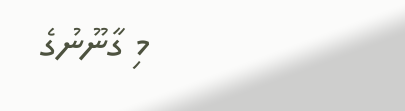މި ގާނޫނުގެ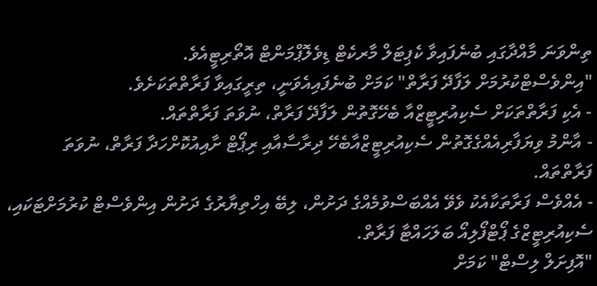ތިންވަނަ މާއްދާގައި ބުނެފައިވާ ކެޕިޓަލް މާރކެޓް ޑިވެލޮޕްމަންޓް އޮތޯރިޓީއެވެ.
"އިންވެސްޓްކުރުމަށް ލަފާދޭ ފަރާތް" ކަމަށް ބުނެފައިއެވަނީ، ތިރީގައިވާ ފަރާތްތަކަށެވެ.
- އެކި ފަރާތްތަކަށް ސެކިއުރިޓީޒްއާ ބެހޭގޮތުން ލަފާދޭ ފަރާތް، ނުވަތަ ފަރާތްތައް.
- އާންމު ވިޔަފާރިއެއްގެގޮތުން ސެކިއުރިޓީޒްއާބެހޭ ދިރާސާއާއި ރިޕޯޓް ށާއިއުކޮށްހަދާ ފަރާތް، ނުވަތަ ފަރާތްތައް.
- އެއްވެސް ފަރާތަކާއެކު ވެވޭ އެއްބަސްވުމެއްގެ ދަށުން، ލިބޭ އިހްތިޔާރުގެ ދަށުން އިންވެސްޓް ކުރުމަށްޓަކައި، ސެކިއުރިޓީޒްގެ ޕޯޓްފޯލިއޯ ބަލަހައްޓާ ފަރާތް.
"އޮފިށަލް ލިސްޓް" ކަމަށް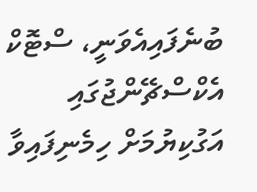ބުނެފައިއެވަނީ، ސްޓޮކް އެކްސްޗޭންޖުގައި އަގުކިޔުމަށް ހިމެނިފައިވާ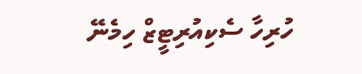ހުރިހާ ސެކިއުރިޓީޒް ހިމެނޭ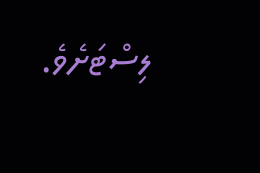ލިސްޓަށެވެ.